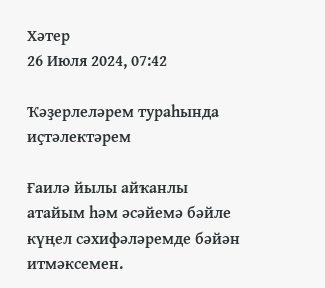Хәтер
26 Июля 2024, 07:42

Ҡәҙерлеләрем тураһында иҫтәлектәрем

Ғаилә йылы айҡанлы атайым һәм әсәйемә бәйле күңел сәхифәләремде бәйән итмәксемен.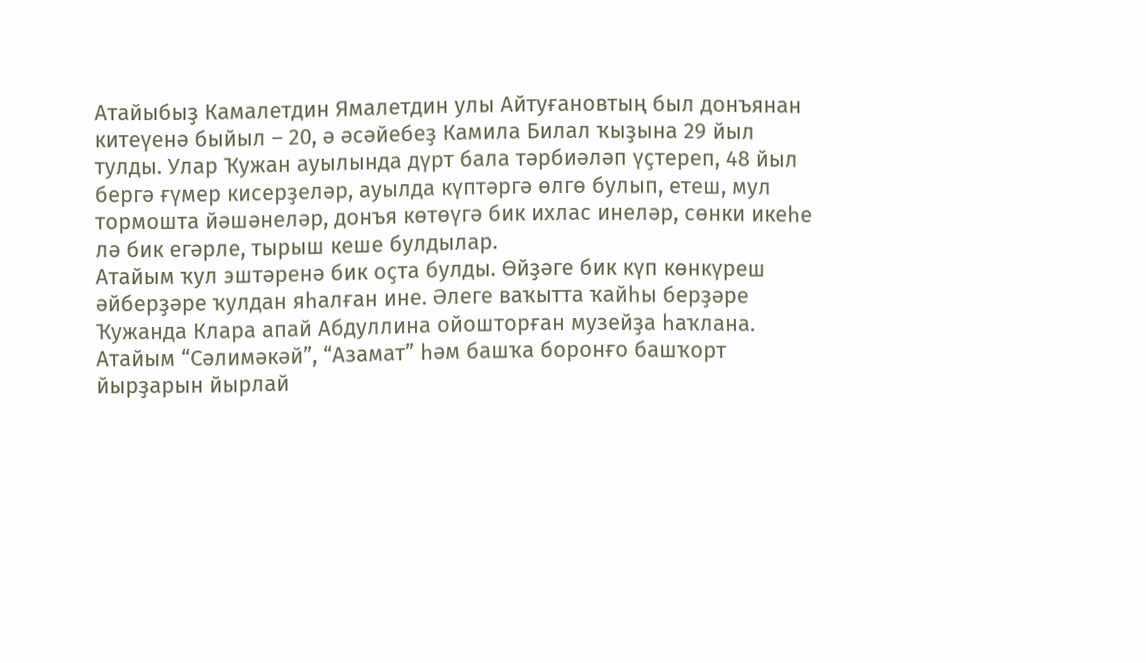Атайыбыҙ Камалетдин Ямалетдин улы Айтуғановтың был донъянан китеүенә быйыл – 20, ә әсәйебеҙ Камила Билал ҡыҙына 29 йыл тулды. Улар Ҡужан ауылында дүрт бала тәрбиәләп үҫтереп, 48 йыл бергә ғүмер кисерҙеләр, ауылда күптәргә өлгө булып, етеш, мул тормошта йәшәнеләр, донъя көтөүгә бик ихлас инеләр, сөнки икеһе лә бик егәрле, тырыш кеше булдылар.
Атайым ҡул эштәренә бик оҫта булды. Өйҙәге бик күп көнкүреш әйберҙәре ҡулдан яһалған ине. Әлеге ваҡытта ҡайһы берҙәре Ҡужанда Клара апай Абдуллина ойошторған музейҙа һаҡлана. Атайым “Сәлимәкәй”, “Азамат” һәм башҡа боронғо башҡорт йырҙарын йырлай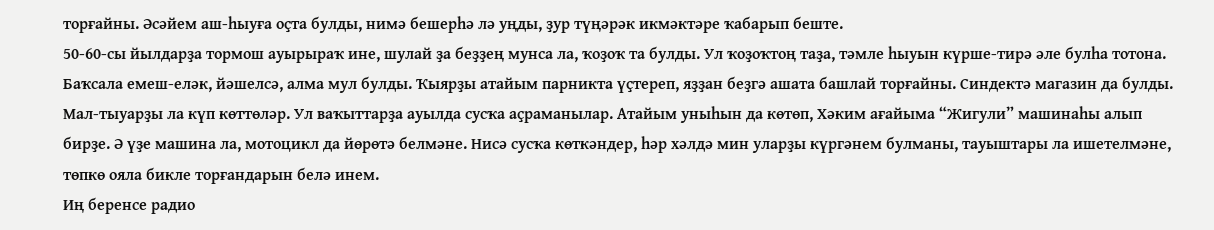торғайны. Әсәйем аш-һыуға оҫта булды, нимә бешерһә лә уңды, ҙур түңәрәк икмәктәре ҡабарып беште.
50-60-сы йылдарҙа тормош ауырыраҡ ине, шулай ҙа беҙҙең мунса ла, ҡоҙоҡ та булды. Ул ҡоҙоҡтоң таҙа, тәмле һыуын күрше-тирә әле булһа тотона. Баҡсала емеш-еләк, йәшелсә, алма мул булды. Ҡыярҙы атайым парникта үҫтереп, яҙҙан беҙгә ашата башлай торғайны. Синдектә магазин да булды. Мал-тыуарҙы ла күп көттөләр. Ул ваҡыттарҙа ауылда сусҡа аҫраманылар. Атайым уныһын да көтөп, Хәким ағайыма “Жигули” машинаһы алып бирҙе. Ә үҙе машина ла, мотоцикл да йөрөтә белмәне. Нисә сусҡа көткәндер, һәр хәлдә мин уларҙы күргәнем булманы, тауыштары ла ишетелмәне, төпкө ояла бикле торғандарын белә инем.
Иң беренсе радио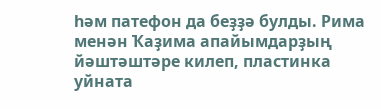һәм патефон да беҙҙә булды. Рима менән Ҡаҙима апайымдарҙың йәштәштәре килеп, пластинка уйната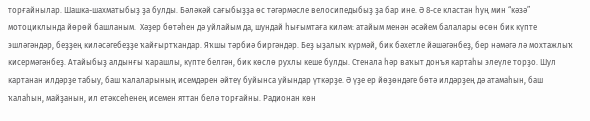торғайнылар. Шашка-шахматыбыҙ ҙа булды. Бәләкәй сағыбыҙҙа өс тәгәрмәсле велосипедыбыҙ ҙа бар ине. Ә 8-се кластан һуң мин “кәзә” мотоциклында йөрөй башланым.  Хәҙер бөтәһен дә уйлайым да, шундай һығымтаға киләм: атайым менән әсәйем балалары өсөн бик күпте эшләгәндәр, беҙҙең киләсәгебеҙҙе ҡайғыртҡандар. Яҡшы тәрбиә биргәндәр. Беҙ ыҙалыҡ күрмәй, бик бәхетле йәшәгәнбеҙ, бер нәмәгә лә мохтажлыҡ кисермәгәнбеҙ. Атайыбыҙ алдынғы ҡарашлы, күпте белгән, бик көслө рухлы кеше булды. Стенала һәр ваҡыт донъя картаһы элеүле торҙо. Шул картанан илдәрҙе табыу, баш ҡалаларының исемдәрен әйтеү буйынса уйындар үткәрҙе. Ә үҙе ер йөҙөндәге бөтә илдәрҙең дә атамаһын, баш ҡалаһын, майҙанын, ил етәксеһенең исемен яттан белә торғайны. Радионан көн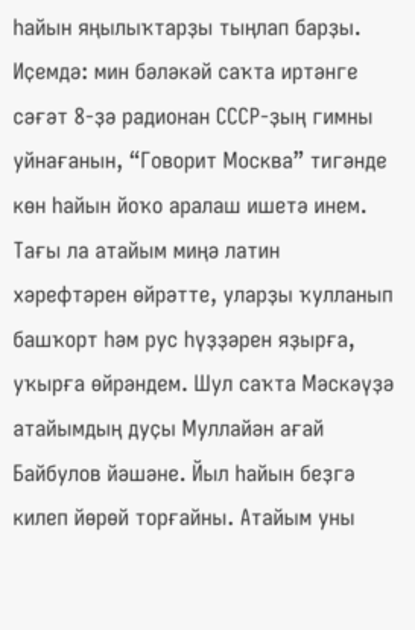һайын яңылыҡтарҙы тыңлап барҙы. Иҫемдә: мин бәләкәй саҡта иртәнге сәғәт 8-ҙә радионан СССР-ҙың гимны уйнағанын, “Говорит Москва” тигәнде көн һайын йоҡо аралаш ишетә инем. Тағы ла атайым миңә латин хәрефтәрен өйрәтте, уларҙы ҡулланып башҡорт һәм рус һүҙҙәрен яҙырға, уҡырға өйрәндем. Шул саҡта Мәскәүҙә атайымдың дуҫы Муллайән ағай Байбулов йәшәне. Йыл һайын беҙгә килеп йөрөй торғайны. Атайым уны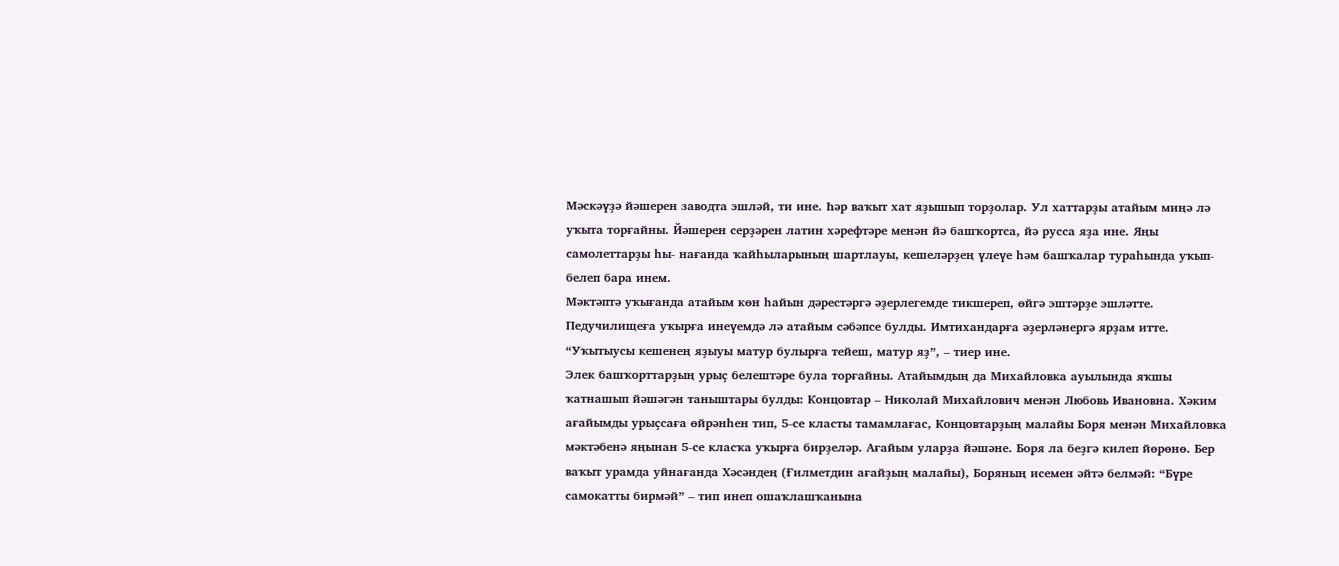Мәскәүҙә йәшерен заводта эшләй, ти ине. Һәр ваҡыт хат яҙышып торҙолар. Ул хаттарҙы атайым миңә лә уҡыта торғайны. Йәшерен серҙәрен латин хәрефтәре менән йә башҡортса, йә русса яҙа ине. Яңы самолеттарҙы һы- нағанда ҡайһыларының шартлауы, кешеләрҙең үлеүе һәм башҡалар тураһында уҡып-белеп бара инем.
Мәктәптә уҡығанда атайым көн һайын дәрестәргә әҙерлегемде тикшереп, өйгә эштәрҙе эшләтте. Педучилищеға уҡырға инеүемдә лә атайым сәбәпсе булды. Имтихандарға әҙерләнергә ярҙам итте. “Уҡытыусы кешенең яҙыуы матур булырға тейеш, матур яҙ”, – тиер ине.
Элек башҡорттарҙың урыҫ белештәре була торғайны. Атайымдың да Михайловка ауылында яҡшы ҡатнашып йәшәгән таныштары булды: Концовтар – Николай Михайлович менән Любовь Ивановна. Хәким ағайымды урыҫсаға өйрәнһен тип, 5-се класты тамамлағас, Концовтарҙың малайы Боря менән Михайловка мәктәбенә яңынан 5-се класҡа уҡырға бирҙеләр. Ағайым уларҙа йәшәне. Боря ла беҙгә килеп йөрөнө. Бер ваҡыт урамда уйнағанда Хәсәндең (Ғилметдин ағайҙың малайы), Боряның исемен әйтә белмәй: “Бүре самокатты бирмәй” – тип инеп ошаҡлашҡанына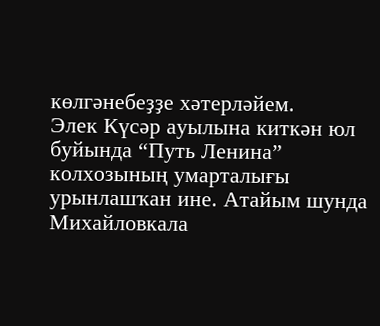көлгәнебеҙҙе хәтерләйем.
Элек Күсәр ауылына киткән юл буйында “Путь Ленина” колхозының умарталығы урынлашҡан ине. Атайым шунда Михайловкала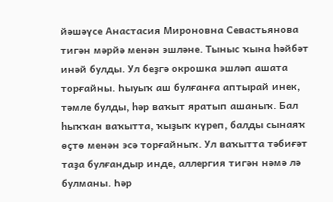йәшәүсе Анастасия Мироновна Севастьянова тигән мәрйә менән эшләне. Тыныс ҡына һәйбәт инәй булды. Ул беҙгә окрошка эшләп ашата торғайны. Һыуыҡ аш булғанға аптырай инек, тәмле булды, һәр ваҡыт яратып ашаныҡ. Бал һыҡҡан ваҡытта, ҡыҙыҡ күреп, балды сынаяҡ өҫтө менән эсә торғайныҡ. Ул ваҡытта тәбиғәт таҙа булғандыр инде, аллергия тигән нәмә лә булманы. Һәр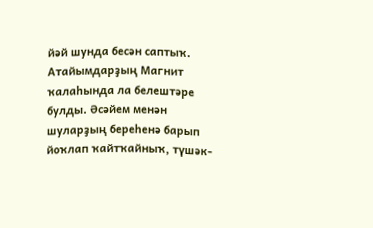йәй шунда бесән саптыҡ.
Атайымдарҙың Магнит ҡалаһында ла белештәре булды. Әсәйем менән шуларҙың береһенә барып йоҡлап ҡайтҡайныҡ, түшәк-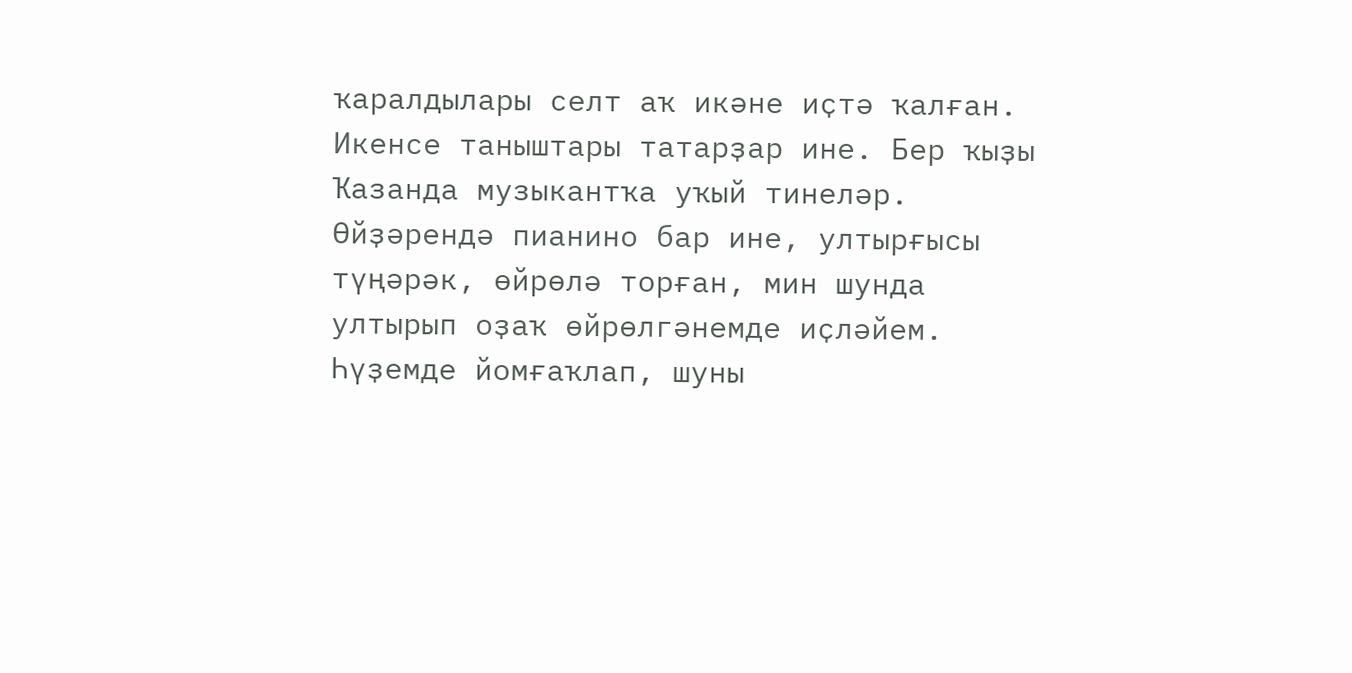ҡаралдылары селт аҡ икәне иҫтә ҡалған. Икенсе таныштары татарҙар ине. Бер ҡыҙы Ҡазанда музыкантҡа уҡый тинеләр. Өйҙәрендә пианино бар ине, ултырғысы түңәрәк, өйрөлә торған, мин шунда ултырып оҙаҡ өйрөлгәнемде иҫләйем.
Һүҙемде йомғаҡлап, шуны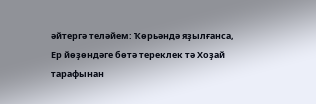әйтергә теләйем: Ҡөрьәндә яҙылғанса, Ер йөҙөндәге бөтә тереклек тә Хоҙай тарафынан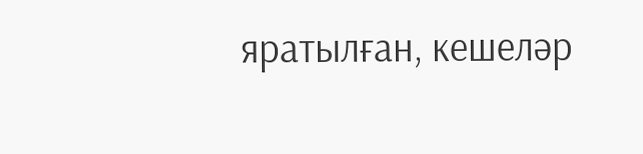яратылған, кешеләр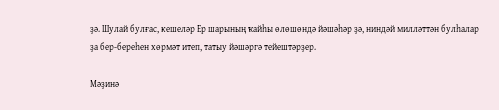ҙә. Шулай булғас, кешеләр Ер шарының ҡайһы өлөшөндә йәшәһәр ҙә, ниндәй милләттән булһалар ҙа бер-береһен хөрмәт итеп, татыу йәшәргә тейештәрҙер.

Мәҙинә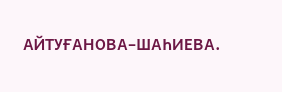АЙТУҒАНОВА–ШАҺИЕВА.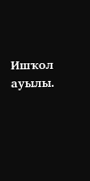Ишҡол ауылы.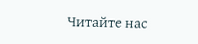Читайте нас